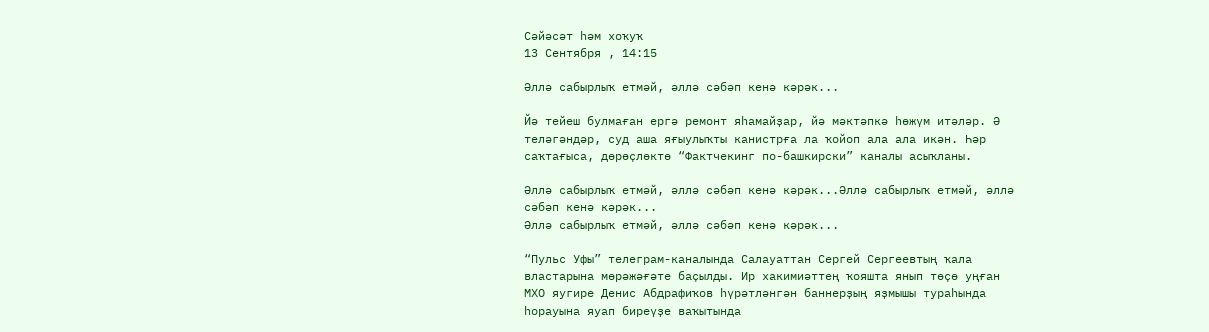Сәйәсәт һәм хоҡуҡ
13 Сентября , 14:15

Әллә сабырлыҡ етмәй, әллә сәбәп кенә кәрәк...

Йә тейеш булмаған ергә ремонт яһамайҙар, йә мәктәпкә һөжүм итәләр. Ә теләгәндәр, суд аша яғыулыҡты канистрға ла ҡойоп ала ала икән. Һәр саҡтағыса, дөрөҫлөктө “Фактчекинг по-башкирски” каналы асыҡланы.

Әллә сабырлыҡ етмәй, әллә сәбәп кенә кәрәк...Әллә сабырлыҡ етмәй, әллә сәбәп кенә кәрәк...
Әллә сабырлыҡ етмәй, әллә сәбәп кенә кәрәк...

“Пульс Уфы” телеграм-каналында Салауаттан Сергей Сергеевтың ҡала властарына мөрәжәғәте баҫылды. Ир хакимиәттең ҡояшта янып төҫө уңған МХО яугире Денис Абдрафиҡов һүрәтләнгән баннерҙың яҙмышы тураһында һорауына яуап биреүҙе ваҡытында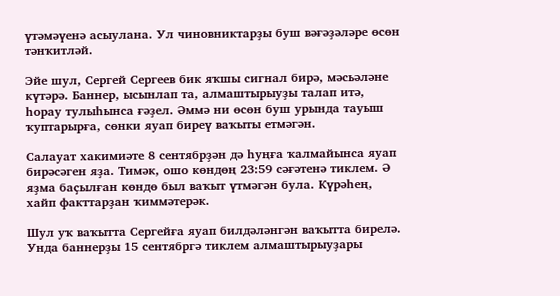үтәмәүенә асыулана. Ул чиновниктарҙы буш вәғәҙәләре өсөн тәнҡитләй.

Эйе шул, Сергей Сергеев бик яҡшы сигнал бирә, мәсьәләне күтәрә. Баннер, ысынлап та, алмаштырыуҙы талап итә, һорау тулыһынса ғәҙел. Әммә ни өсөн буш урында тауыш ҡуптарырға, сөнки яуап биреү ваҡыты етмәгән.

Салауат хакимиәте 8 сентябрҙән дә һуңға ҡалмайынса яуап бирәсәген яҙа. Тимәк, ошо көндөң 23:59 сәғәтенә тиклем. Ә яҙма баҫылған көндө был ваҡыт үтмәгән була. Күрәһең, хайп факттарҙан ҡиммәтерәк.

Шул уҡ ваҡытта Сергейға яуап билдәләнгән ваҡытта бирелә. Унда баннерҙы 15 сентябргә тиклем алмаштырыуҙары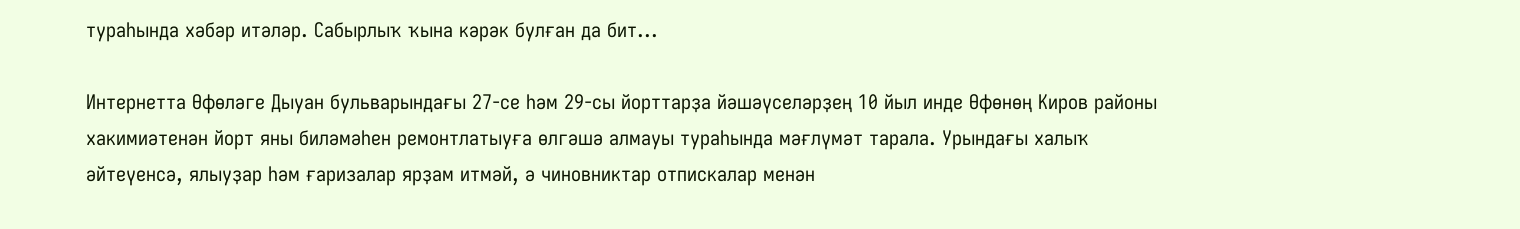тураһында хәбәр итәләр. Сабырлыҡ ҡына кәрәк булған да бит...

Интернетта Өфөләге Дыуан бульварындағы 27-се һәм 29-сы йорттарҙа йәшәүселәрҙең 10 йыл инде Өфөнөң Киров районы хакимиәтенән йорт яны биләмәһен ремонтлатыуға өлгәшә алмауы тураһында мәғлүмәт тарала. Урындағы халыҡ әйтеүенсә, ялыуҙар һәм ғаризалар ярҙам итмәй, ә чиновниктар отпискалар менән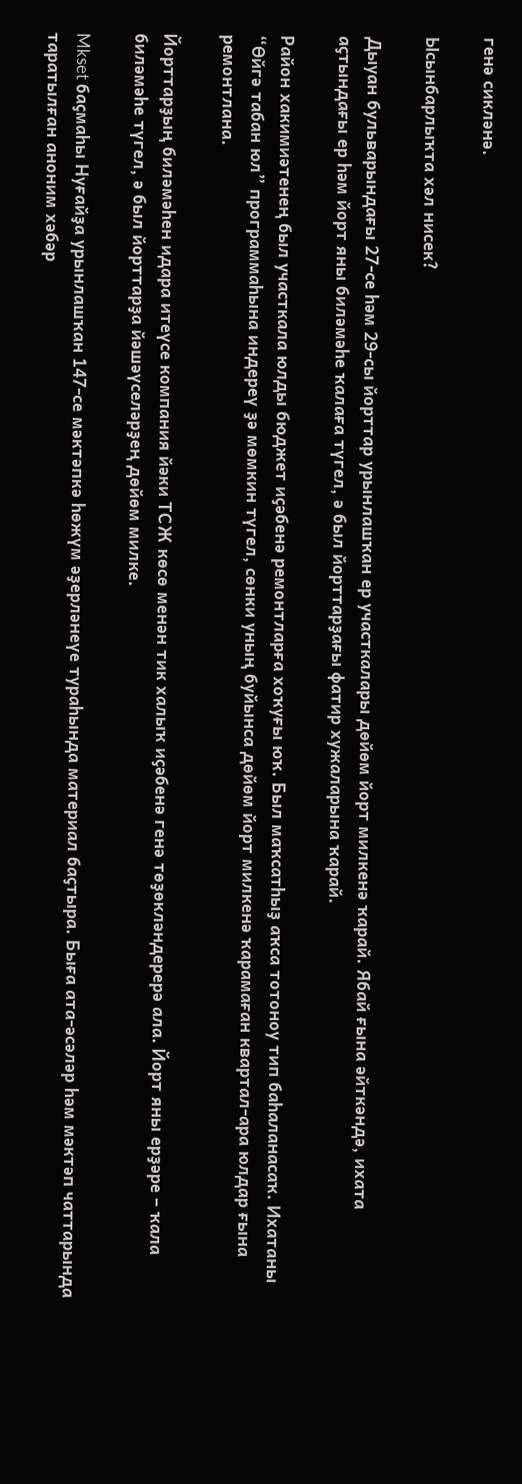генә сикләнә.

Ысынбарлыҡта хәл нисек?

Дыуан бульварындағы 27-се һәм 29-сы йорттар урынлашҡан ер участкалары дөйөм йорт милкенә ҡарай. Ябай ғына әйткәндә, ихата аҫтындағы ер һәм йорт яны биләмәһе ҡалаға түгел, ә был йорттарҙағы фатир хужаларына ҡарай.

Район хакимиәтенең был участкала юлды бюджет иҫәбенә ремонтларға хоҡуғы юҡ. Был маҡсатһыҙ аҡса тотоноу тип баһаланасаҡ. Ихатаны “Өйгә табан юл” программаһына индереү ҙә мөмкин түгел, сөнки уның буйынса дөйөм йорт милкенә ҡарамаған квартал-ара юлдар ғына ремонтлана.

Йорттарҙың биләмәһен идара итеүсе компания йәки ТСЖ көсө менән тик халыҡ иҫәбенә генә төҙөкләндерерә ала. Йорт яны ерҙәре – ҡала биләмәһе түгел, ә был йорттарҙа йәшәүселәрҙең дөйөм милке.

Mkset баҫмаһы Нуғайҙа урынлашҡан 147-се мәктәпкә һөжүм әҙерләнеүе тураһында материал баҫтыра. Быға ата-әсәләр һәм мәктәп чаттарында таратылған аноним хәбәр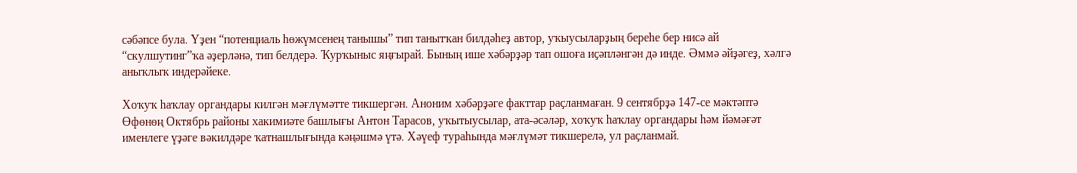сәбәпсе була. Үҙен “потенциаль һөжүмсенең танышы” тип танытҡан билдәһеҙ автор, уҡыусыларҙың береһе бер нисә ай “скулшутинг”ҡа әҙерләнә, тип белдерә. Ҡурҡыныс яңғырай. Бының ише хәбәрҙәр тап ошоға иҫәпләнгән дә инде. Әммә әйҙәгеҙ, хәлгә аныҡлыҡ индерәйеке.

Хоҡуҡ һаҡлау органдары килгән мәғлүмәтте тикшергән. Аноним хәбәрҙәге факттар раҫланмаған. 9 сентябрҙә 147-се мәктәптә Өфөнөң Октябрь районы хакимиәте башлығы Антон Тарасов, уҡытыусылар, ата-әсәләр, хоҡуҡ һаҡлау органдары һәм йәмәғәт именлеге үҙәге вәкилдәре ҡатнашлығында кәңәшмә үтә. Хәүеф тураһында мәғлүмәт тикшерелә, ул раҫланмай.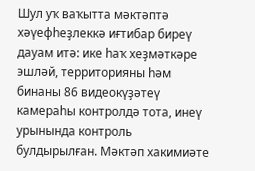Шул уҡ ваҡытта мәктәптә хәүефһеҙлеккә иғтибар биреү дауам итә: ике һаҡ хеҙмәткәре эшләй, территорияны һәм бинаны 86 видеокүҙәтеү камераһы контролдә тота, инеү урынында контроль булдырылған. Мәктәп хакимиәте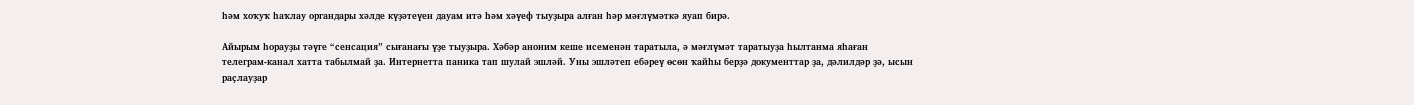һәм хоҡуҡ һаҡлау органдары хәлде күҙәтеүен дауам итә һәм хәүеф тыуҙыра алған һәр мәғлүмәткә яуап бирә.

Айырым һорауҙы тәүге “сенсация” сығанағы үҙе тыуҙыра. Хәбәр аноним кеше исеменән таратыла, ә мәғлүмәт таратыуҙа һылтанма яһаған телеграм-канал хатта табылмай ҙа. Интернетта паника тап шулай эшләй. Уны эшләтеп ебәреү өсөн ҡайһы берҙә документтар ҙа, дәлилдәр ҙә, ысын раҫлауҙар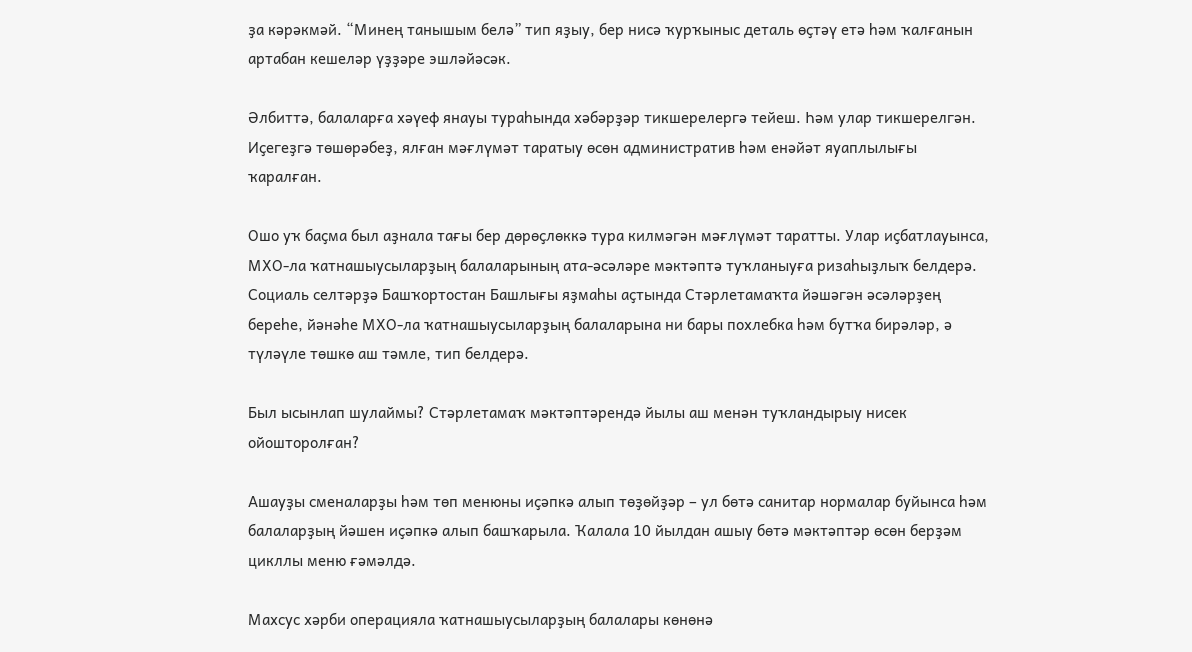ҙа кәрәкмәй. “Минең танышым белә” тип яҙыу, бер нисә ҡурҡыныс деталь өҫтәү етә һәм ҡалғанын артабан кешеләр үҙҙәре эшләйәсәк.

Әлбиттә, балаларға хәүеф янауы тураһында хәбәрҙәр тикшерелергә тейеш. Һәм улар тикшерелгән. Иҫегеҙгә төшөрәбеҙ, ялған мәғлүмәт таратыу өсөн административ һәм енәйәт яуаплылығы ҡаралған.

Ошо уҡ баҫма был аҙнала тағы бер дөрөҫлөккә тура килмәгән мәғлүмәт таратты. Улар иҫбатлауынса, МХО-ла ҡатнашыусыларҙың балаларының ата-әсәләре мәктәптә туҡланыуға ризаһыҙлыҡ белдерә. Социаль селтәрҙә Башҡортостан Башлығы яҙмаһы аҫтында Стәрлетамаҡта йәшәгән әсәләрҙең береһе, йәнәһе МХО-ла ҡатнашыусыларҙың балаларына ни бары похлебка һәм бутҡа бирәләр, ә түләүле төшкө аш тәмле, тип белдерә.

Был ысынлап шулаймы? Стәрлетамаҡ мәктәптәрендә йылы аш менән туҡландырыу нисек ойошторолған?

Ашауҙы сменаларҙы һәм төп менюны иҫәпкә алып төҙөйҙәр – ул бөтә санитар нормалар буйынса һәм балаларҙың йәшен иҫәпкә алып башҡарыла. Ҡалала 10 йылдан ашыу бөтә мәктәптәр өсөн берҙәм цикллы меню ғәмәлдә.

Махсус хәрби операцияла ҡатнашыусыларҙың балалары көнөнә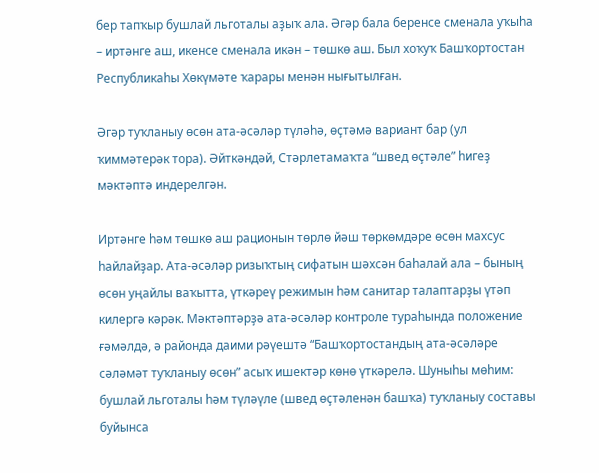бер тапҡыр бушлай льготалы аҙыҡ ала. Әгәр бала беренсе сменала уҡыһа – иртәнге аш, икенсе сменала икән – төшкө аш. Был хоҡуҡ Башҡортостан Республикаһы Хөкүмәте ҡарары менән нығытылған.

Әгәр туҡланыу өсөн ата-әсәләр түләһә, өҫтәмә вариант бар (ул ҡиммәтерәк тора). Әйткәндәй, Стәрлетамаҡта “швед өҫтәле” һигеҙ мәктәптә индерелгән.

Иртәнге һәм төшкө аш рационын төрлө йәш төркөмдәре өсөн махсус һайлайҙар. Ата-әсәләр ризыҡтың сифатын шәхсән баһалай ала – бының өсөн уңайлы ваҡытта, үткәреү режимын һәм санитар талаптарҙы үтәп килергә кәрәк. Мәктәптәрҙә ата-әсәләр контроле тураһында положение ғәмәлдә, ә районда даими рәүештә “Башҡортостандың ата-әсәләре сәләмәт туҡланыу өсөн” асыҡ ишектәр көнө үткәрелә. Шуныһы мөһим: бушлай льготалы һәм түләүле (швед өҫтәленән башҡа) туҡланыу составы буйынса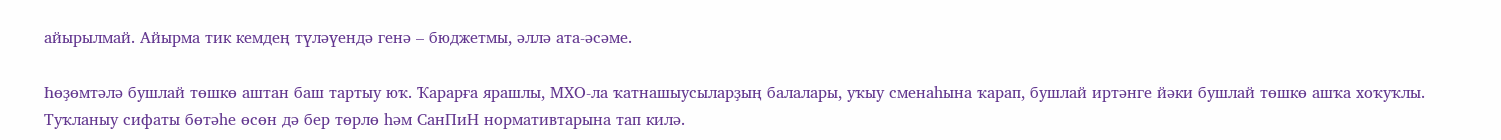айырылмай. Айырма тик кемдең түләүендә генә – бюджетмы, әллә ата-әсәме.

Һөҙөмтәлә бушлай төшкө аштан баш тартыу юҡ. Ҡарарға ярашлы, МХО-ла ҡатнашыусыларҙың балалары, уҡыу сменаһына ҡарап, бушлай иртәнге йәки бушлай төшкө ашҡа хоҡуҡлы. Туҡланыу сифаты бөтәһе өсөн дә бер төрлө һәм СанПиН нормативтарына тап килә.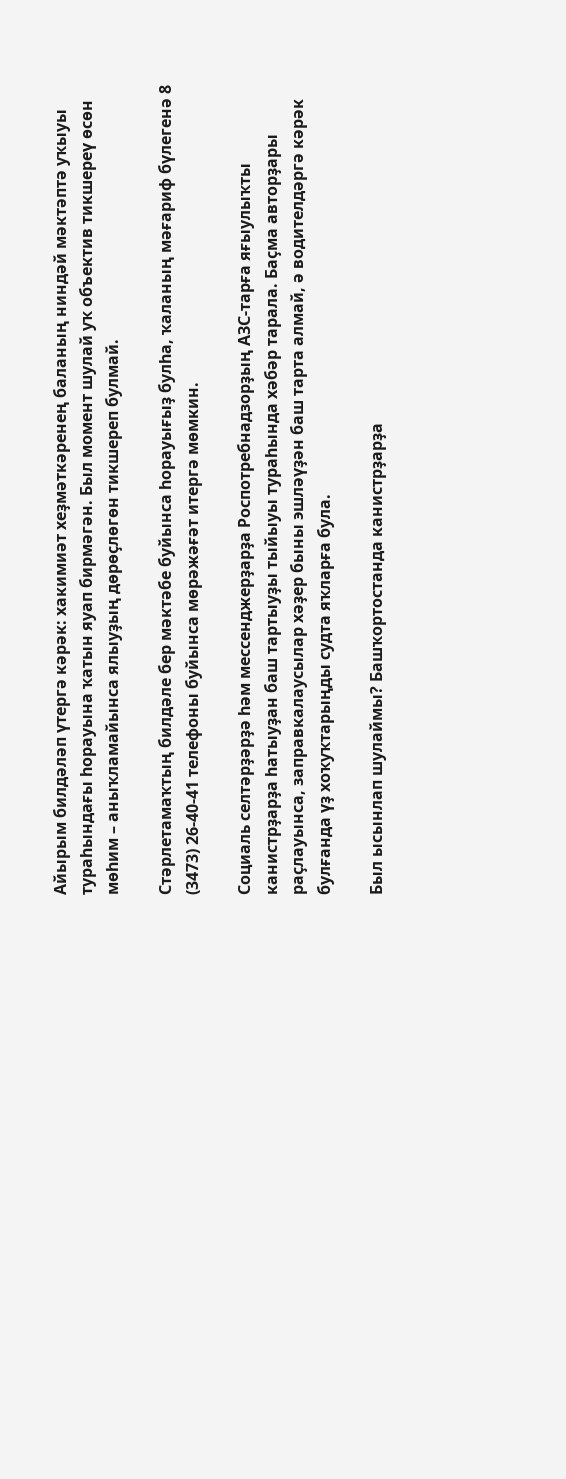Айырым билдәләп үтергә кәрәк: хакимиәт хеҙмәткәренең баланың ниндәй мәктәптә уҡыуы тураһындағы һорауына ҡатын яуап бирмәгән. Был момент шулай уҡ объектив тикшереү өсөн мөһим – аныҡламайынса ялыуҙың дөрөҫлөгөн тикшереп булмай.

Стәрлетамаҡтың билдәле бер мәктәбе буйынса һорауығыҙ булһа, ҡаланың мәғариф бүлегенә 8 (3473) 26-40-41 телефоны буйынса мөрәжәғәт итергә мөмкин.

Социаль селтәрҙәрҙә һәм мессенджерҙарҙа Роспотребнадзорҙың АЗС-тарға яғыулыҡты канистрҙарҙа һатыуҙан баш тартыуҙы тыйыуы тураһында хәбәр тарала. Баҫма авторҙары раҫлауынса, заправкалаусылар хәҙер быны эшләүҙән баш тарта алмай, ә водителдәргә кәрәк булғанда үҙ хоҡуҡтарыңды судта яҡларға була.

Был ысынлап шулаймы? Башҡортостанда канистрҙарҙа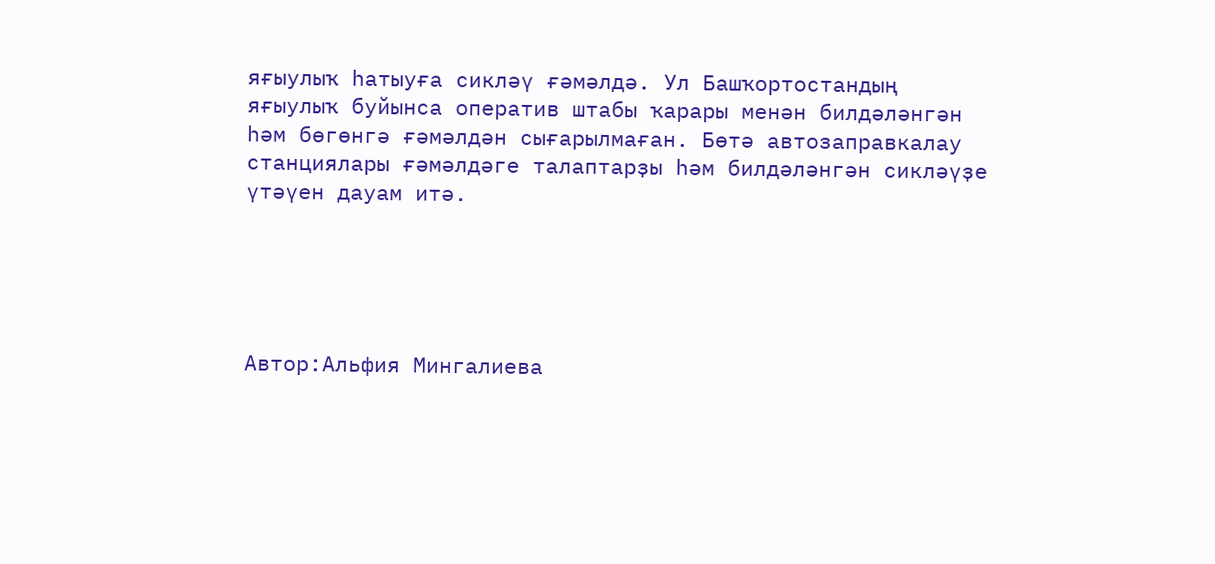яғыулыҡ һатыуға сикләү ғәмәлдә. Ул Башҡортостандың яғыулыҡ буйынса оператив штабы ҡарары менән билдәләнгән һәм бөгөнгә ғәмәлдән сығарылмаған. Бөтә автозаправкалау станциялары ғәмәлдәге талаптарҙы һәм билдәләнгән сикләүҙе үтәүен дауам итә.





Автор:Альфия Мингалиева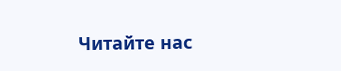Читайте нас